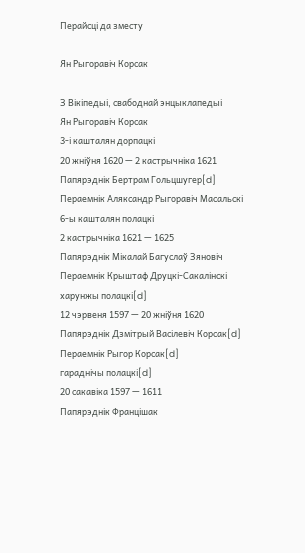Перайсці да зместу

Ян Рыгоравіч Корсак

З Вікіпедыі, свабоднай энцыклапедыі
Ян Рыгоравіч Корсак
3-і кашталян дорпацкі
20 жніўня 1620 — 2 кастрычніка 1621
Папярэднік Бертрам Гольцшугер[d]
Пераемнік Аляксандр Рыгоравіч Масальскі
6-ы кашталян полацкі
2 кастрычніка 1621 — 1625
Папярэднік Мікалай Багуслаў Зяновіч
Пераемнік Крыштаф Друцкі-Сакалінскі
харунжы полацкі[d]
12 чэрвеня 1597 — 20 жніўня 1620
Папярэднік Дзмітрый Васілевіч Корсак[d]
Пераемнік Рыгор Корсак[d]
гараднічы полацкі[d]
20 сакавіка 1597 — 1611
Папярэднік Францішак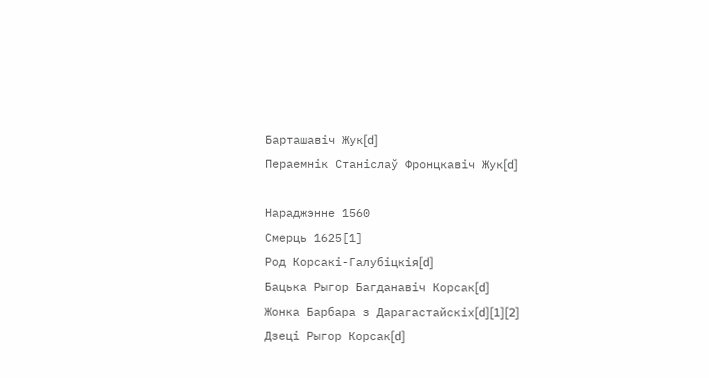Барташавіч Жук[d]
Пераемнік Станіслаў Фронцкавіч Жук[d]

Нараджэнне 1560
Смерць 1625[1]
Род Корсакі-Галубіцкія[d]
Бацька Рыгор Багданавіч Корсак[d]
Жонка Барбара з Дарагастайскіх[d][1][2]
Дзеці Рыгор Корсак[d]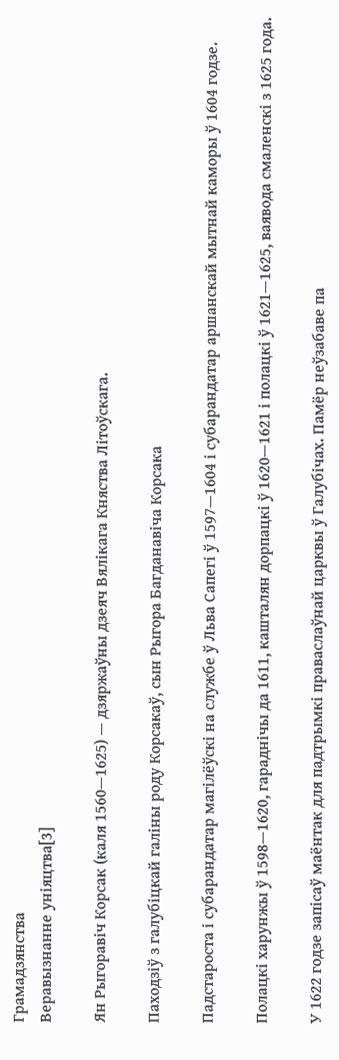Грамадзянства
Веравызнанне уніяцтва[3]

Ян Рыгоравіч Корсак (каля 1560—1625) — дзяржаўны дзеяч Вялікага Княства Літоўскага.

Паходзіў з галубіцкай галіны роду Корсакаў, сын Рыгора Багданавіча Корсака

Падстароста і субарандатар магілёўскі на службе ў Льва Сапегі ў 1597—1604 і субарандатар аршанскай мытнай каморы ў 1604 годзе.

Полацкі харунжы ў 1598—1620, гараднічы да 1611, кашталян дорпацкі ў 1620—1621 і полацкі ў 1621—1625, ваявода смаленскі з 1625 года.

У 1622 годзе запісаў маёнтак для падтрымкі праваслаўнай царквы ў Галубічах. Памёр неўзабаве па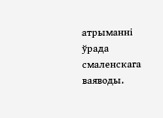атрыманні ўрада смаленскага ваяводы.